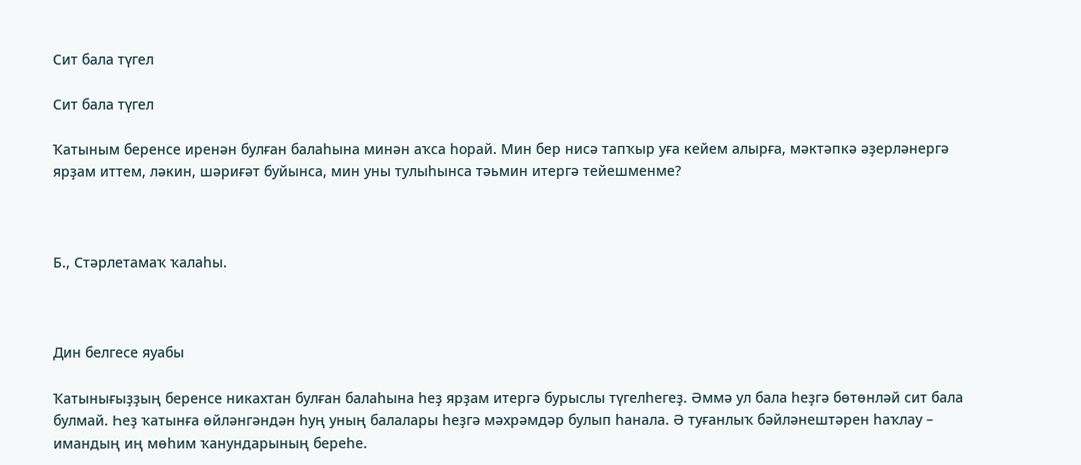Сит бала түгел

Сит бала түгел

Ҡатыным беренсе иренән булған балаһына минән аҡса һорай. Мин бер нисә тапҡыр уға кейем алырға, мәктәпкә әҙерләнергә ярҙам иттем, ләкин, шәриғәт буйынса, мин уны тулыһынса тәьмин итергә тейешменме?



Б., Стәрлетамаҡ ҡалаһы.



Дин белгесе яуабы

Ҡатынығыҙҙың беренсе никахтан булған балаһына һеҙ ярҙам итергә бурыслы түгелһегеҙ. Әммә ул бала һеҙгә бөтөнләй сит бала булмай. Һеҙ ҡатынға өйләнгәндән һуң уның балалары һеҙгә мәхрәмдәр булып һанала. Ә туғанлыҡ бәйләнештәрен һаҡлау – имандың иң мөһим ҡанундарының береһе.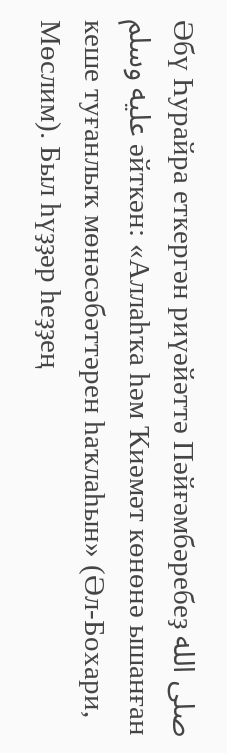Әбү Һурайра еткергән риүәйәттә Пәйғәмбәребеҙ صلى الله عليه وسلم әйткән: «Аллаһҡа һәм Ҡиәмәт көнөнә ышанған кеше туғанлыҡ мөнәсәбәттәрен һаҡлаһын» (Әл-Бохари, Мөслим). Был һүҙҙәр һеҙҙең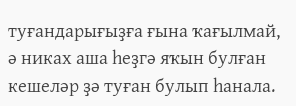туғандарығыҙға ғына ҡағылмай, ә никах аша һеҙгә яҡын булған кешеләр ҙә туған булып һанала.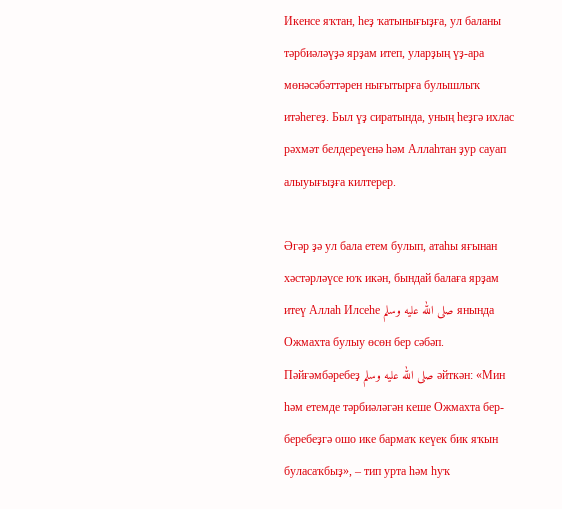Икенсе яҡтан, һеҙ ҡатынығыҙға, ул баланы тәрбиәләүҙә ярҙам итеп, уларҙың үҙ-ара мөнәсәбәттәрен нығытырға булышлыҡ итәһегеҙ. Был үҙ сиратында, уның һеҙгә ихлас рәхмәт белдереүенә һәм Аллаһтан ҙур сауап алыуығыҙға килтерер.

Әгәр ҙә ул бала етем булып, атаһы яғынан хәстәрләүсе юҡ икән, бындай балаға ярҙам итеү Аллаһ Илсеһе صلى الله عليه وسلم янында Ожмахта булыу өсөн бер сәбәп. Пәйғәмбәребеҙ صلى الله عليه وسلم әйткән: «Мин һәм етемде тәрбиәләгән кеше Ожмахта бер-беребеҙгә ошо ике бармаҡ кеүек бик яҡын буласаҡбыҙ», – тип урта һәм һуҡ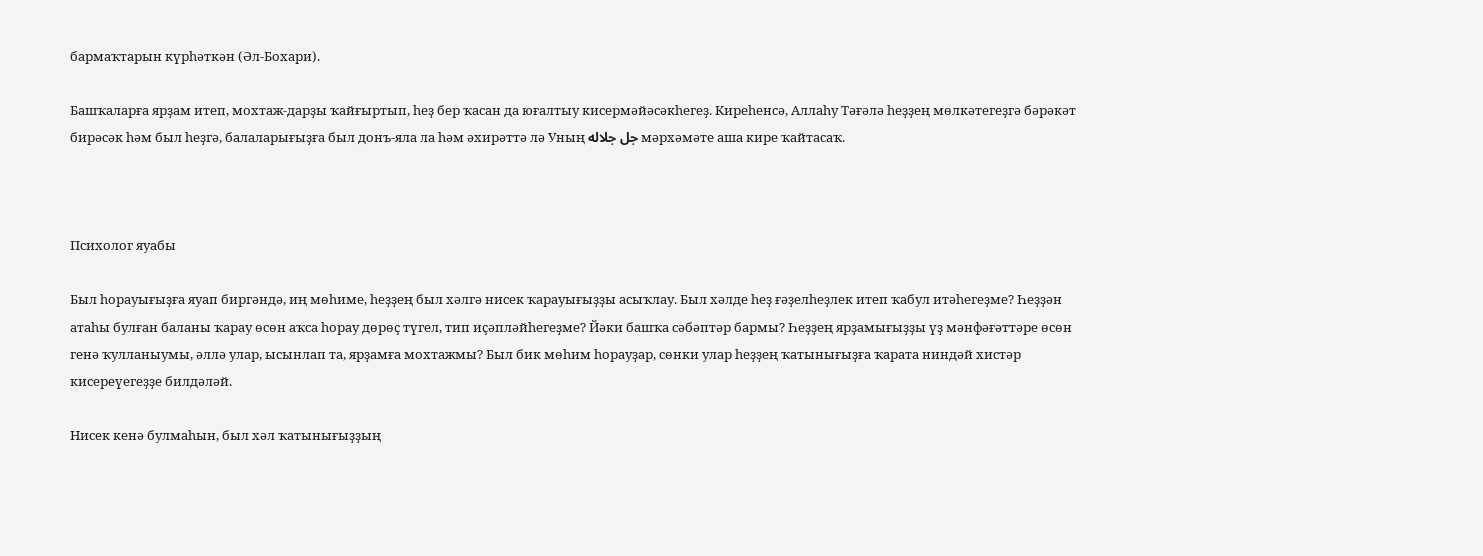бармаҡтарын күрһәткән (Әл-Бохари).

Башҡаларға ярҙам итеп, мохтаж-дарҙы ҡайғыртып, һеҙ бер ҡасан да юғалтыу кисермәйәсәкһегеҙ. Киреһенсә, Аллаһу Тәғәлә һеҙҙең мөлкәтегеҙгә бәрәкәт бирәсәк һәм был һеҙгә, балаларығыҙға был донъ-яла ла һәм әхирәттә лә Уның جل جلاله мәрхәмәте аша кире ҡайтасаҡ.



Психолог яуабы

Был һорауығыҙға яуап биргәндә, иң мөһиме, һеҙҙең был хәлгә нисек ҡарауығыҙҙы асыҡлау. Был хәлде һеҙ ғәҙелһеҙлек итеп ҡабул итәһегеҙме? Һеҙҙән атаһы булған баланы ҡарау өсөн аҡса һорау дөрөҫ түгел, тип иҫәпләйһегеҙме? Йәки башҡа сәбәптәр бармы? Һеҙҙең ярҙамығыҙҙы үҙ мәнфәғәттәре өсөн генә ҡулланыумы, әллә улар, ысынлап та, ярҙамға мохтажмы? Был бик мөһим һорауҙар, сөнки улар һеҙҙең ҡатынығыҙға ҡарата ниндәй хистәр кисереүегеҙҙе билдәләй.

Нисек кенә булмаһын, был хәл ҡатынығыҙҙың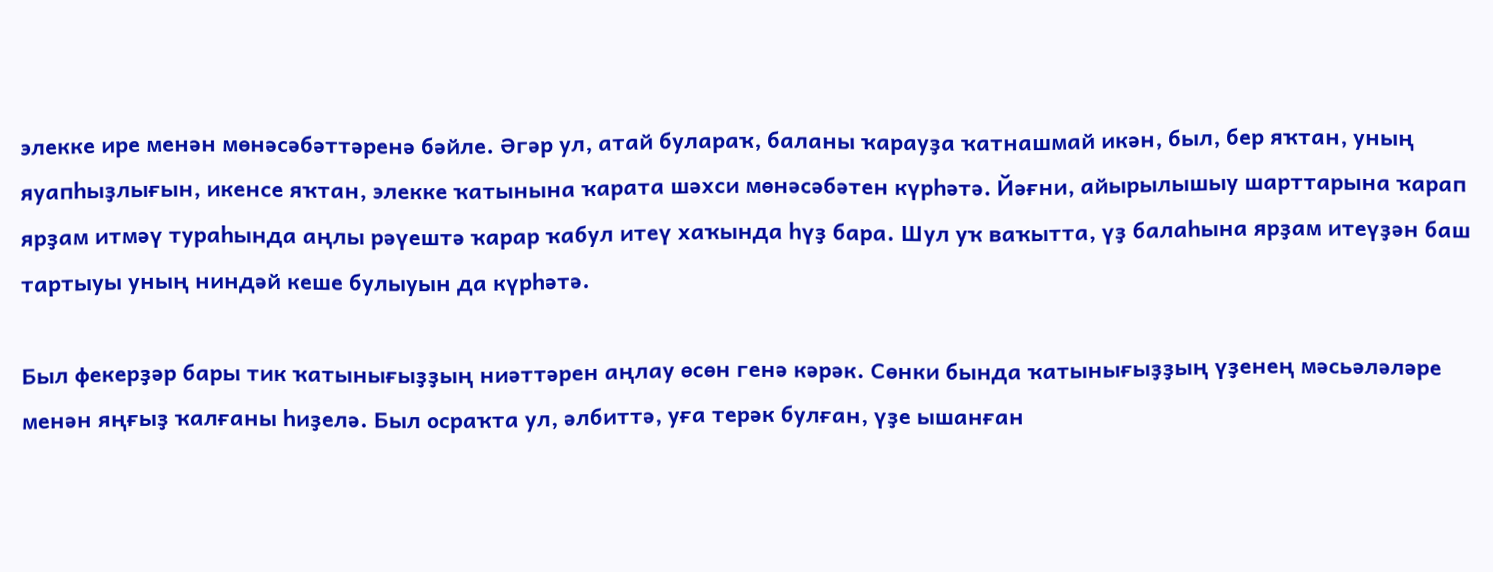элекке ире менән мөнәсәбәттәренә бәйле. Әгәр ул, атай булараҡ, баланы ҡарауҙа ҡатнашмай икән, был, бер яҡтан, уның яуапһыҙлығын, икенсе яҡтан, элекке ҡатынына ҡарата шәхси мөнәсәбәтен күрһәтә. Йәғни, айырылышыу шарттарына ҡарап ярҙам итмәү тураһында аңлы рәүештә ҡарар ҡабул итеү хаҡында һүҙ бара. Шул уҡ ваҡытта, үҙ балаһына ярҙам итеүҙән баш тартыуы уның ниндәй кеше булыуын да күрһәтә.

Был фекерҙәр бары тик ҡатынығыҙҙың ниәттәрен аңлау өсөн генә кәрәк. Сөнки бында ҡатынығыҙҙың үҙенең мәсьәләләре менән яңғыҙ ҡалғаны һиҙелә. Был осраҡта ул, әлбиттә, уға терәк булған, үҙе ышанған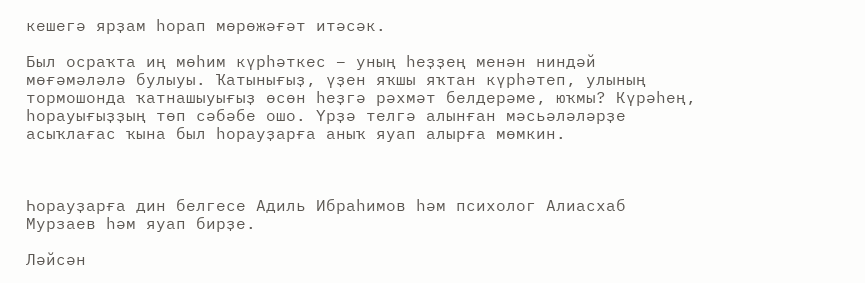кешегә ярҙам һорап мөрөжәғәт итәсәк.

Был осраҡта иң мөһим күрһәткес – уның һеҙҙең менән ниндәй мөғәмәләлә булыуы. Ҡатынығыҙ, үҙен яҡшы яҡтан күрһәтеп, улының тормошонда ҡатнашыуығыҙ өсөн һеҙгә рәхмәт белдерәме, юҡмы? Күрәһең, һорауығыҙҙың төп сәбәбе ошо. Үрҙә телгә алынған мәсьәләләрҙе асыҡлағас ҡына был һорауҙарға аныҡ яуап алырға мөмкин.



Һорауҙарға дин белгесе Адиль Ибраһимов һәм психолог Алиасхаб Мурзаев һәм яуап бирҙе.

Ләйсән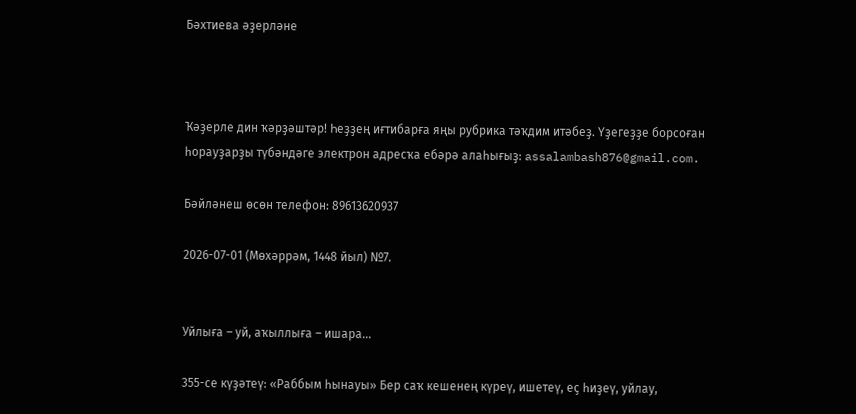Бәхтиева әҙерләне



Ҡәҙерле дин ҡәрҙәштәр! Һеҙҙең иғтибарға яңы рубрика тәҡдим итәбеҙ. Үҙегеҙҙе борсоған һорауҙарҙы түбәндәге электрон адресҡа ебәрә алаһығыҙ: assalambash876@gmail.com.

Бәйләнеш өсөн телефон: 89613620937

2026-07-01 (Мөхәррәм, 1448 йыл) №7.


Уйлыға – уй, аҡыллыға – ишара...

355-се күҙәтеү: «Раббым һынауы» Бер саҡ кешенең күреү, ишетеү, еҫ һиҙеү, уйлау,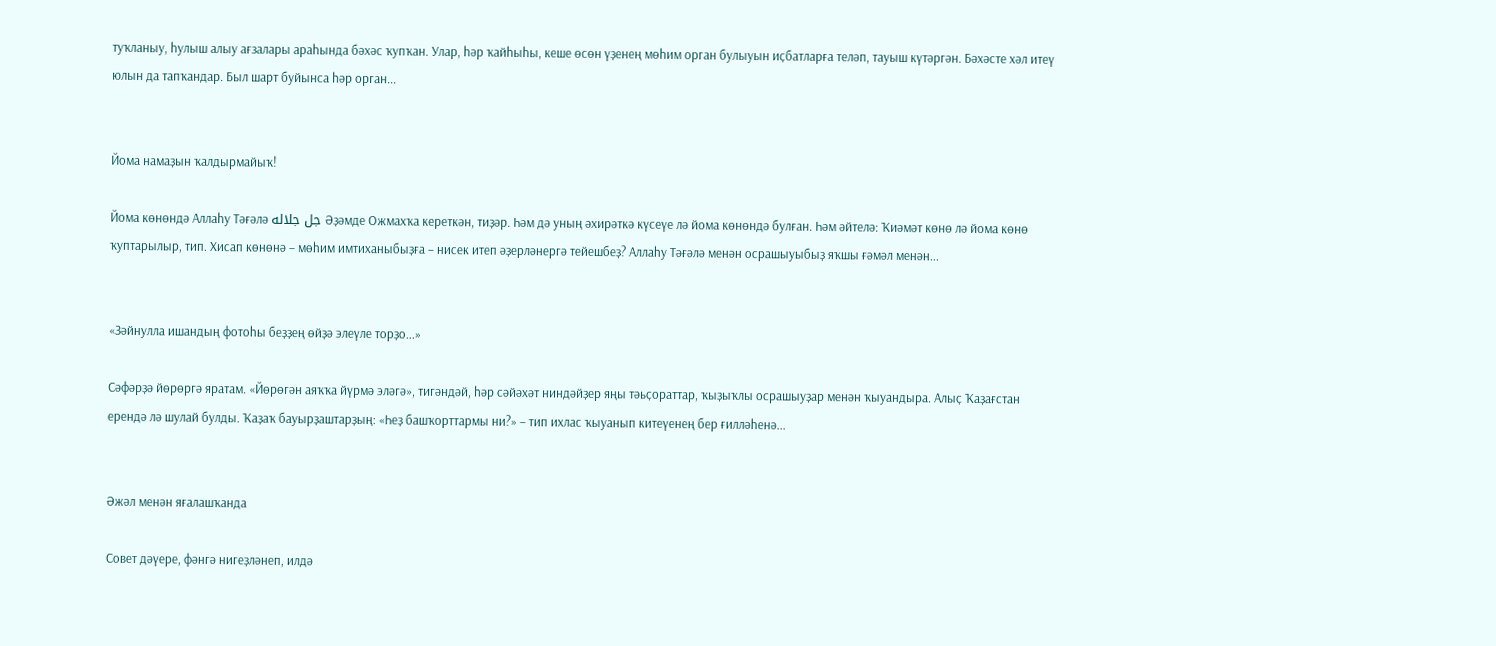туҡланыу, һулыш алыу ағзалары араһында бәхәс ҡупҡан. Улар, һәр ҡайһыһы, кеше өсөн үҙенең мөһим орган булыуын иҫбатларға теләп, тауыш күтәргән. Бәхәсте хәл итеү юлын да тапҡандар. Был шарт буйынса һәр орган...


Йома намаҙын ҡалдырмайыҡ!

Йома көнөндә Аллаһу Тәғәлә جل جلاله Әҙәмде Ожмахҡа кереткән, тиҙәр. Һәм дә уның әхирәткә күсеүе лә йома көнөндә булған. Һәм әйтелә: Ҡиәмәт көнө лә йома көнө ҡуптарылыр, тип. Хисап көнөнә – мөһим имтиханыбыҙға – нисек итеп әҙерләнергә тейешбеҙ? Аллаһу Тәғәлә менән осрашыуыбыҙ яҡшы ғәмәл менән...


«Зәйнулла ишандың фотоһы беҙҙең өйҙә элеүле торҙо...»

Сәфәрҙә йөрөргә яратам. «Йөрөгән аяҡҡа йүрмә эләгә», тигәндәй, һәр сәйәхәт ниндәйҙер яңы тәьҫораттар, ҡыҙыҡлы осрашыуҙар менән ҡыуандыра. Алыҫ Ҡаҙағстан ерендә лә шулай булды. Ҡаҙаҡ бауырҙаштарҙың: «Һеҙ башҡорттармы ни?» – тип ихлас ҡыуанып китеүенең бер ғилләһенә...


Әжәл менән яғалашҡанда

Совет дәүере, фәнгә нигеҙләнеп, илдә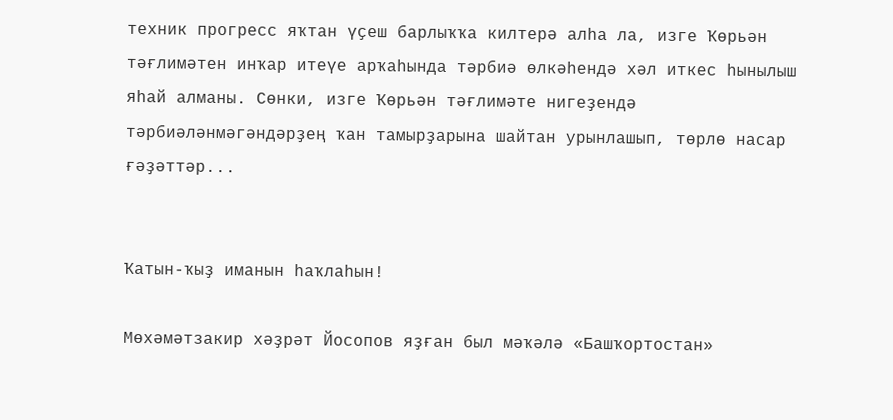техник прогресс яҡтан үҫеш барлыҡҡа килтерә алһа ла, изге Ҡөрьән тәғлимәтен инҡар итеүе арҡаһында тәрбиә өлкәһендә хәл иткес һынылыш яһай алманы. Сөнки, изге Ҡөрьән тәғлимәте нигеҙендә тәрбиәләнмәгәндәрҙең ҡан тамырҙарына шайтан урынлашып, төрлө насар ғәҙәттәр...


Ҡатын-ҡыҙ иманын һаҡлаһын!

Мөхәмәтзакир хәҙрәт Йосопов яҙған был мәҡәлә «Башҡортостан»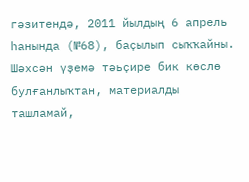гәзитендә, 2011 йылдың 6 апрель һанында (№68), баҫылып сыҡҡайны. Шәхсән үҙемә тәьҫире бик көслө булғанлыҡтан, материалды ташламай,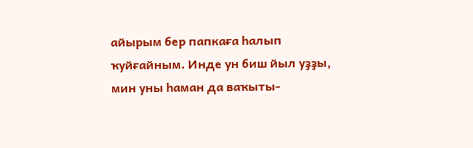айырым бер папкаға һалып ҡуйғайным. Инде ун биш йыл уҙҙы, мин уны һаман да ваҡыты-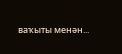ваҡыты менән...